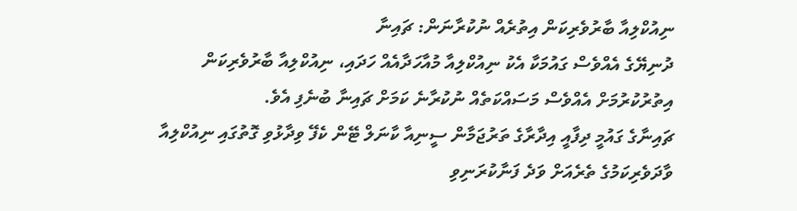ނިއުކްލިއާ ބާރުވެރިކަން އިތުރެއް ނުކުރާނަން: ޗައިނާ
ދުނިޔޭގެ އެއްވެސް ގައުމަކާ އެކު ނިއުކްލިއާ މުއާހަދާއެއް ހަދައި، ނިއުކްލިއާ ބާރުވެރިކަން އިތުރުކުރުމަށް އެއްވެސް މަސައްކަތެއް ނުކުރާނެ ކަމަށް ޗައިނާ ބުނެފި އެވެ.
ޗައިނާގެ ގައުމީ ދިފާއީ އިދާރާގެ ތަރުޖަމާން ސީނިއާ ކާނަލް ޓޭން ކެފޭ ވިދާޅުވި ގޮތުގައި ނިއުކްލިއާ ވާދަވެރިކަމުގެ ތެރެއަށް ވަދެ ފަނާކުރަނިވި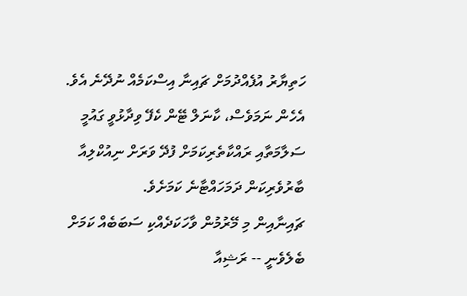ހަތިޔާރު އުފެއްދުމަށް ޗައިނާ އިސްކަމެއް ނުދޭނެ އެވެ.
އެހެން ނަމަވެސް، ކާނަލް ޓޭން ކެފޭ ވިދާޅުވީ ގައުމީ ސަލާމަތާއި ރައްކާތެރިކަމަށް ފުދޭ ވަރަށް ނިއުކްލިއާ ބާރުވެރިކަން ދަމަހައްޓާނެ ކަމަށެވެ.
ޗައިނާއިން މި މޭރުމުން ވާހަކަދެއްކި ސަބަބެއް ކަމަށް ބެލެވެނީ -- ރަޝިއާ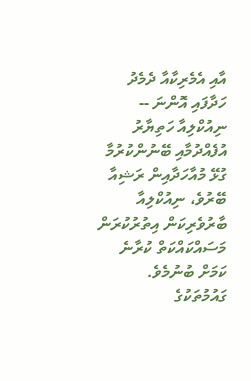އާއި އެމެރިކާއާ ދެމެދު ހަދާފައި އޮންނަ -- ނިއުކްލިއާ ހަތިޔާރު އުފެއްދުމާއި ބޭނުންކުރުމާ ގުޅޭ މުއާހަދާއިން ރަޝިއާ ބޭރުވެ، ނިއުކްލިއާ ބާރުވެރިކަން އިތުރުކުރަން މަސައްކައްކަތް ކުރާނެ ކަމަށް ބުނުމެވެ.
ގައުމުތަކުގެ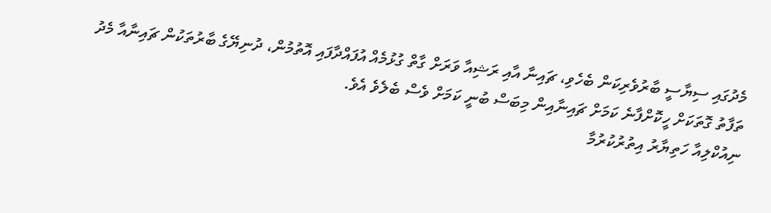މެދުގައި ސިޔާސީ ބާރުވެރިކަން ބެހެވި، ޗައިނާ އާއި ރަޝިއާ ވަރަށް ގާތް ގުޅުމެއް އުފައްދާފައި އޮތުމުން، ދުނިޔޭގެ ބާރުތަކުން ޗައިނާއާ މެދު ތަފާތު ގޮތަކަށް ހީކޮށްފާނެ ކަމަށް ޗައިނާއިން މިބަސް ބުނީ ކަމަށް ވެސް ބެލެވެ އެވެ.
ނިއުކްލިއާ ހަތިޔާރު އިތުރުކުރުމާ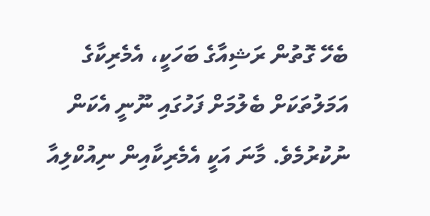ބެހޭ ގޮތުން ރަޝިއާގެ ބަހަކީ، އެމެރިކާގެ އަމަލުތަކަށް ބެލުމަށް ފަހުގައި ނޫނީ އެކަން ނުކުރުމެވެ. މާނަ އަކީ އެމެރިކާއިން ނިއުކްލިއާ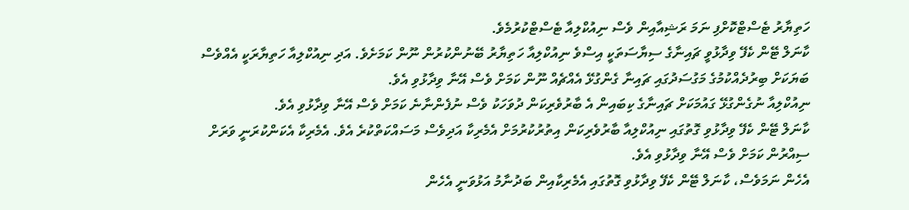ހަތިޔާރު ޓެސްޓްކޮށްފި ނަމަ ރަޝިއާއިން ވެސް ނިއުކްލިއާ ޓެސްޓްކުރުމެވެ.
ކާނަލް ޓޭން ކެފޭ ވިދާޅުވީ ޗައިނާގެ ސިޔާސަތަކީ އިސްވެ ނިއުކްލިއާ ހަތިޔާރު ބޭނުންކުރުން ނޫން ކަމަށެވެ. އަދި ނިއުކްލިއާ ހަތިޔާރަކީ އެއްވެސް ބަޔަކަށް ބިރުދެއްކުމުގެ މަގުސަދުގައި ޗައިނާ ގެންގުޅޭ އެއްޗެއް ނޫން ކަމަށް ވެސް އޭނާ ވިދާޅުވި އެވެ.
ނިއުކްލިއާ ނުގެންގުޅޭ ގައުމަކަށް ޗައިނާގެ ކިބައިން އެ ބާރުވެރިކަން ދުވަހަކު ވެސް ނުފެންނާނެ ކަމަށް ވެސް އޭނާ ވިދާޅުވި އެވެ.
ކާނަލް ޓޭން ކެފޭ ވިދާޅުވި ގޮތުގައި ނިއުކްލިއާ ބާރުވެރިކަން އިތުރުކުރުމަށް އެމެރިކާ އަދިވެސް މަސައްކަތްކުރެ އެވެ. އެމެރިކާ އެކަންކުރަނީ ވަރަށް ސިއްރުން ކަމަށް ވެސް އޭނާ ވިދާޅުވި އެވެ.
އެހެން ނަމަވެސް، ކާނަލް ޓޭން ކެފޭ ވިދާޅުވި ގޮތުގައި އެމެރިކާއިން ބަދުނާމު އަޅުވަނީ އެހެން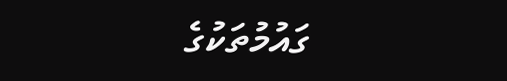ގައުމުތަކުގެ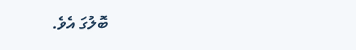ބޮލުގަ އެވެ.